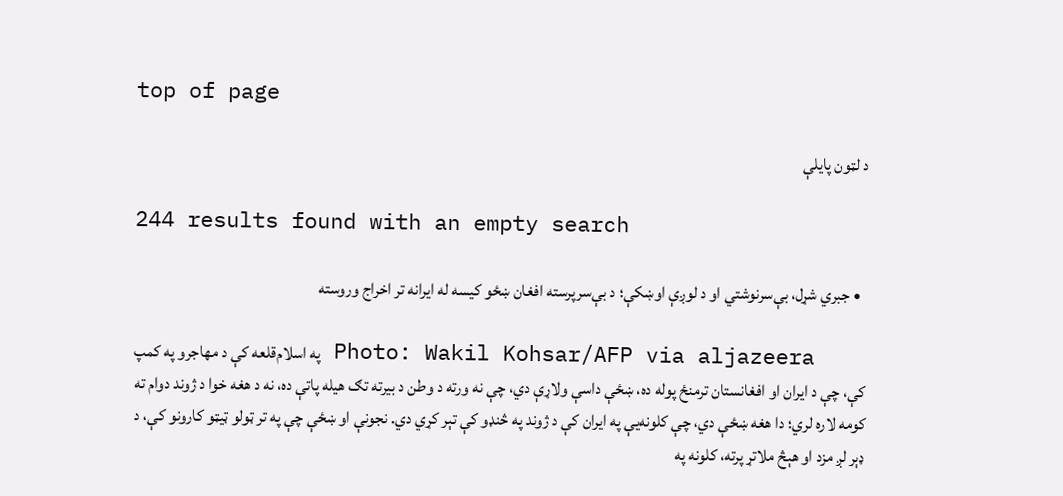top of page

د لټون پایلې

244 results found with an empty search

  • جبري شړل، بې‌سرنوشتي او د لوږې اوښکې؛ د بې‌سرپرسته افغان ښځو کیسه له ایرانه تر اخراج وروسته

    Photo: Wakil Kohsar/AFP via aljazeera په اسلام‌قلعه کې د مهاجرو په کمپ کې، چې د ایران او افغانستان ترمنځ پوله ده، ښځې داسې ولاړې دي، چې نه ورته د وطن د بیرته تګ هیله پاتې ده، نه د هغه خوا د ژوند دوام ته کومه لاره لري؛ دا هغه ښځې دي، چې کلونه‌یې په ایران کې د ژوند په څنډو کې تېر کړي دي. نجونې او ښځې چې په تر ټولو ټیټو کارونو کې، د ډېر لږ مزد او هېڅ ملاتړ پرته، کلونه په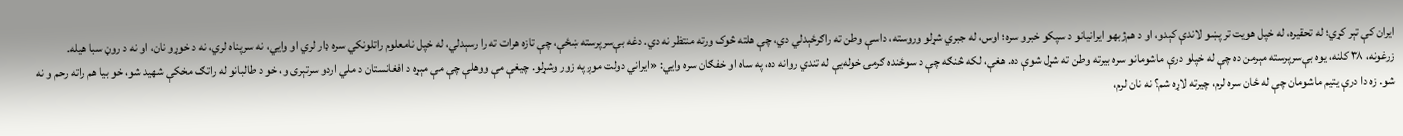ایران کې تېر کړي؛ له تحقیره، له خپل هویت تر پښو لاندې کېدو، او د هم‌ژبهو ایرانیانو د سپکو خبرو سره؛ اوس، له جبري شړلو وروسته، داسې وطن ته راګرځېدلي دي، چې هلته څوک ورته منتظر نه دي. دغه بې‌سرپرسته ښځې، چې تازه هرات ته را رسېدلي، له خپل نامعلوم راتلونکي سره ډار لري او وایي، نه سرپناه لري، نه د خوړو نان، او نه د روڼ سبا هیله. زرغونه، ۳۸ کلنه، یوه بې‌سرپرسته مېرمن ده چې له خپلو درې ماشومانو سره بیرته وطن ته شړل شوې ده. هغې، لکه څنګه چې د سوځنده ګرمۍ خوله‌یې له تندي روانه ده، په ساه او خفګان سره وایي: «ایراني دولت موږ په زور وشړلو. چیغې مې ووهلې چې مې مېړه د افغانستان د ملي اردو سرتېری و، خو د طالبانو له راتګ مخکې شهید شو، خو بیا هم راته رحم و نه شو. زه دا درې یتیم ماشومان چې له ځان سره لرم، چیرته لاړه شم؟ نه نان لرم،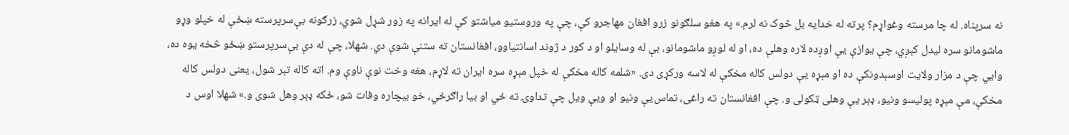نه سرپناه. له چا مرسته وغواړم؟ پرته له خدایه بل څوک نه لرم.» په هغو سلګونو زرو افغان مهاجرو کې، چې په وروستیو میاشتو کې له ایرانه په زور شړل شوي، زرګونه بې‌سرپرسته ښځې له خپلو وړو ماشومانو سره لیدل کېږي، چې یوازې یې اوږده لاره وهلې ده، او له لوږو ماشومانو، بې له وسایلو او د کور د ژوند اسانتیاوو، افغانستان ته ستنې شوې دي. شهلا، چې له دې بې‌سرپرستو ښځو څخه یوه ده، وایي چې د مزار ولایت اوسېدونکې ده او مېړه یې دولس کاله مخکې له لاسه ورکړی دی. «شلمه کاله مخکې له خپل مېړه سره ایران ته لاړم، هغه وخت نوې ناوې وم. اته کاله تېر شول، یعنی دولس کاله مخکې، مې مېړه پولیسو ونیو، ډېر یې وهلی ټکولی و. چې افغانستان ته راغی، تماس‌یې ونیو او ویې ویل چې تداوۍ ته ځي او بیا راګرځي، خو بیچاره وفات شو، ځکه ډېر وهل شوی و.» شهلا اوس د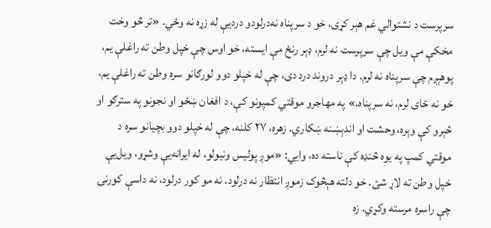سرپرست د نشتوالي غم هېر کړی، خو د سرپناه نه‌درلودو درد‌یې له زړه نه وځي. «تر څو وخت مخکې مې ویل چې سرپرست نه لرم، ډېر رنځ مې ایسته، خو اوس چې خپل وطن ته راغلې یم، پوهېږم چې سرپناه نه لرم. دا ډېر دروند درد دی، چې له خپلو دوو لورګانو سره وطن ته راغلې یم، خو نه ځای لرم، نه سرپناه.» په مهاجرو موقتي کمپونو کې، د افغان ښځو او نجونو په سترګو او څېرو کې وېره، وحشت او اندېښنه ښکاري. زهره، ۲۷ کلنه، چې له خپلو دوو بچیانو سره د موقتي کمپ په یوه څنډه کې ناسته ده، وایي: «موږ پولیس ونیولو، له ایرانه‌یې وشړو، ویل‌یې خپل وطن ته لاړ شئ. خو دلته هېڅوک زموږ انتظار نه درلود. نه مو کور درلود، نه داسې کورنۍ چې راسره مرسته وکړي. زه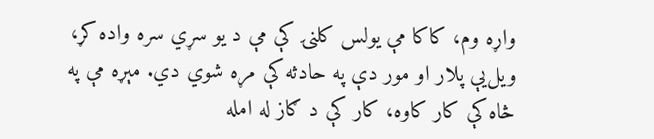واړه وم، کاکا مې یولس کلنۍ کې مې د یو سړي سره واده کړ، ویل‌یې پلار او مور دې په حادثه کې مړه شوي دي. مېړه مې په څاه کې کار کاوه، کار کې د ګاز له امله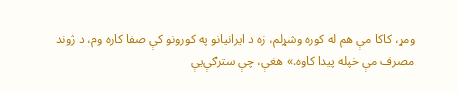ومړ، کاکا مې هم له کوره وشړلم، زه د ایرانیانو په کورونو کې صفا کاره وم، د ژوند مصرف مې خپله پیدا کاوه.» هغې، چې سترګې‌یې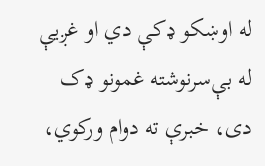له اوښکو ډکې دي او غږ‌یې له بې‌سرنوشته غمونو ډک دی، خبرې ته دوام ورکوي،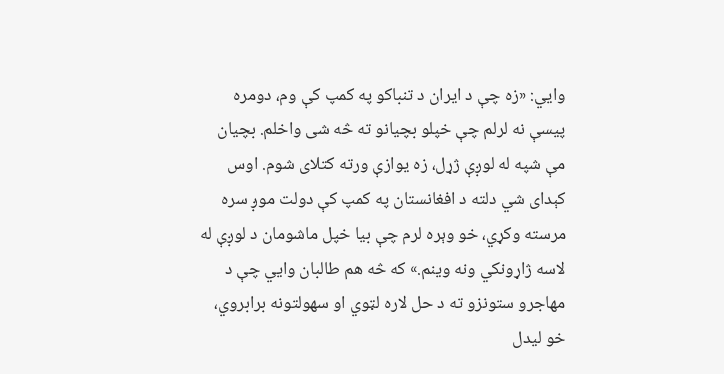وایي: «زه چې د ایران د تنباکو په کمپ کې وم، دومره پیسې نه لرلم چې خپلو بچیانو ته څه شی واخلم. بچیان مې شپه له لوږې ژړل، زه یوازې ورته کتلای شوم. اوس کېدای شي دلته د افغانستان په کمپ کې دولت موږ سره مرسته وکړي، خو وېره لرم چې بیا خپل ماشومان د لوږې له لاسه ژاړونکي ونه وینم.» که څه هم طالبان وایي چې د مهاجرو ستونزو ته د حل لاره لټوي او سهولتونه برابروي، خو لیدل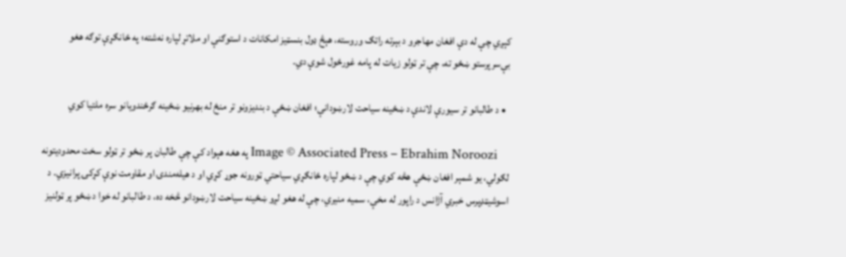کېږي چې له دې افغان مهاجرو د بېرته راتګ وروسته، هېڅ ډول بنسټیز امکانات د استوګنې او ملاتړ لپاره نه‌شته؛ په ځانګړې توګه هغو بې‌سرپرستو ښځو ته، چې تر ټولو زیات له پامه غورځول شوې دي.

  • د طالبانو تر سیورې لاندې د ښځینه سیاحت لارښودانې؛ افغان ښځې د بندیزونو تر منځ له بهرنیو ښځینه ګرځندویانو سره ملتیا کوي

    Image © Associated Press – Ebrahim Noroozi په هغه هېواد کې چې طالبان پر ښځو تر ټولو سخت محدودیتونه لګولي، یو شمېر افغان ښځې هڅه کوي چې د ښځو لپاره ځانګړي سیاحتي ټورونه جوړ کړي او د هیله‌مندۍ او مقاومت نوې کړکۍ پرانیزي. د اسوشیټډپرس خبري آژانس د راپور له مخې، سمیه منیري، چې له هغو لږو ښځینه سیاحت لارښودانو څخه ده، د طالبانو له خوا د ښځو پر ټولنیز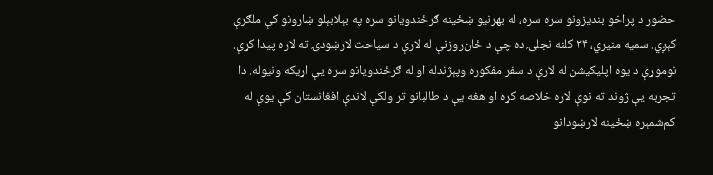حضور د پراخو بندیزونو سره سره، له بهرنیو ښځینه ګرځندویانو سره په بېلابېلو ښارونو کې ملګرې کېږي. سمیه منیري، ۲۴ کلنه نجلۍ ده چې د ځان‌روزنې له لارې د سیاحت لارښودۍ ته لاره پیدا کړې. نوموړې د یوه اپلیکیشن له لارې د سفر مفکوره وپېژندله او له ګرځندویانو سره یې اړیکه ونیوله. دا تجربه یې ژوند ته نوې لاره خلاصه کړه او هغه یې د طالبانو تر ولکې لاندې افغانستان کې یوې له کم‌شمېره ښځینه لارښودانو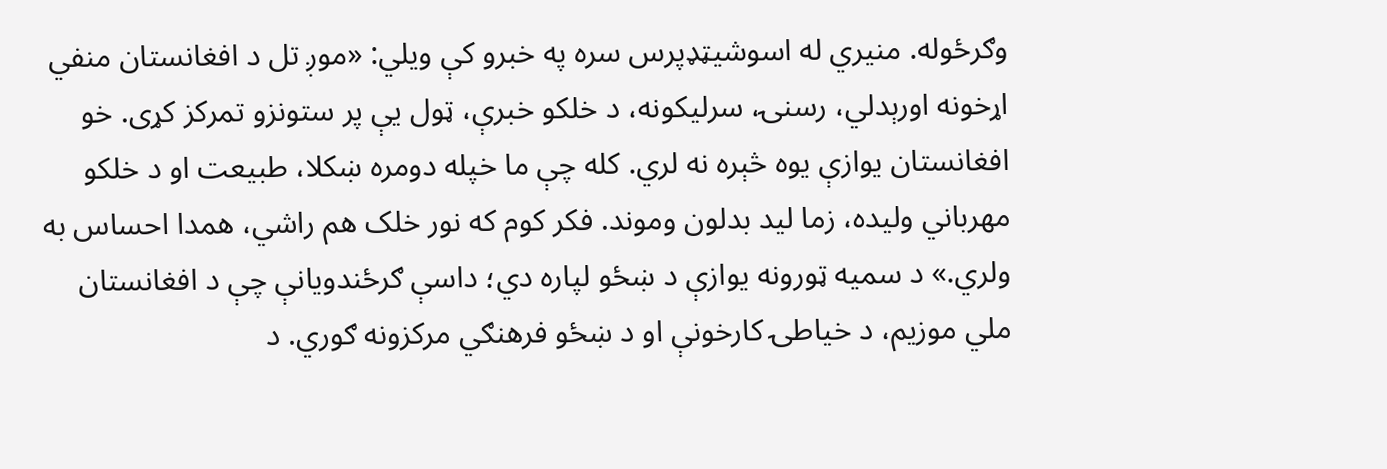وګرځوله. منیري له اسوشیټډپرس سره په خبرو کې ویلي: «موږ تل د افغانستان منفي اړخونه اورېدلي، رسنۍ، سرلیکونه، د خلکو خبرې، ټول یې پر ستونزو تمرکز کړی. خو افغانستان یوازې یوه څېره نه لري. کله چې ما خپله دومره ښکلا، طبیعت او د خلکو مهرباني ولیده، زما لید بدلون وموند. فکر کوم که نور خلک هم راشي، همدا احساس به ولري.» د سمیه ټورونه یوازې د ښځو لپاره دي؛ داسې ګرځندویانې چې د افغانستان ملي موزیم، د خیاطۍ کارخونې او د ښځو فرهنګي مرکزونه ګوري. د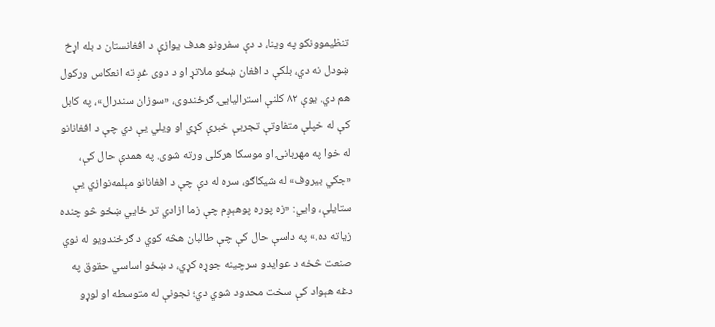تنظیموونکو په وینا، د دې سفرونو هدف یوازې د افغانستان د بله اړخ ښودل نه دي، بلکې د افغان ښځو ملاتړ او د دوی غږ ته انعکاس ورکول هم دي. یوې ۸۲ کلنې استرالیایۍ ګرځندوی، «سوزان سندرال»، په کابل کې له خپلې متفاوتې تجربې خبرې کړي او ویلي یې دي چې د افغانانو له خوا په مهربانۍ او موسکا هرکلی ورته شوی. په همدې حال کې، «جکي بیروف» له شیکاګو، سره له دې چې د افغانانو مېلمه‌نوازي یې ستایلې، وايي: «زه پوره پوهېږم چې زما ازادي تر ځایي ښځو څو چنده زیاته ده.» په داسې حال کې چې طالبان هڅه کوي د ګرځندویو له نوي صنعت څخه د عوایدو سرچینه جوړه کړي، د ښځو اساسي حقوق په دغه هېواد کې سخت محدود شوي دي؛ نجونې له متوسطه او لوړو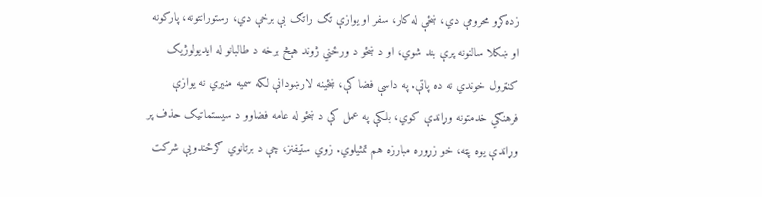زده‌کړو محرومې دي، ښځې له کار، سفر او یوازې تګ راتګ بې برخې دي، رستورانتونه، پارکونه او ښکلا سالنونه پرې بند شوي، او د ښځو د ورځني ژوند هېڅ برخه د طالبانو له ایدیولوژیک کنټرول خوندي نه ده پاتې. په داسې فضا کې، ښځینه لارښودانې لکه سمیه منیري نه یوازې فرهنګي خدمتونه وړاندې کوي، بلکې په عمل کې د ښځو له عامه فضاوو د سیستماتیک حذف پر وړاندې یوه پټه، خو زړوره مبارزه هم تمثیلوي. زوي ستیفنز، چې د برتانوي ګرځندویې شرکت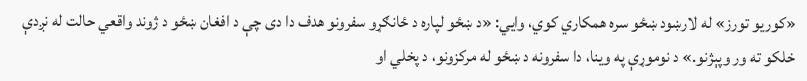«کوریو تورز» له لارښود ښځو سره همکاري کوي، وايي: «د ښځو لپاره د ځانګړو سفرونو هدف دا دی چې د افغان ښځو د ژوند واقعي حالت له نږدې خلکو ته ور وپېژنو.» د نوموړې په وینا، دا سفرونه د ښځو له مرکزونو، د پخلي او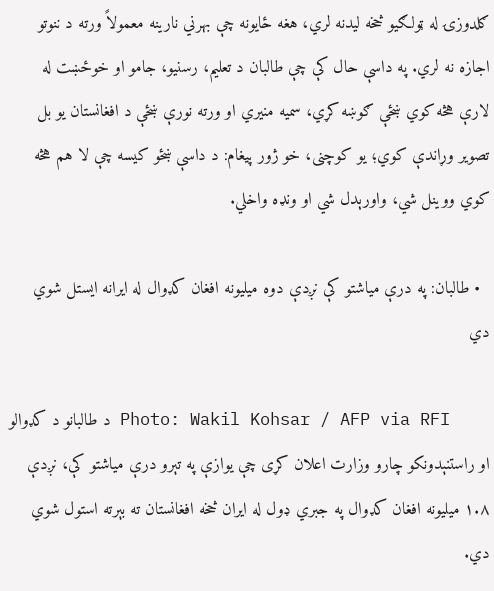ګلدوزۍ له ټولګیو څخه لیدنه لري، هغه ځایونه چې بهرني نارینه معمولاً ورته د ننوتو اجازه نه لري. په داسې حال کې چې طالبان د تعلیم، رسنیو، جامو او خوځښت له لارې هڅه کوي ښځې ګوښه کړي، سمیه منیري او ورته نورې ښځې د افغانستان یو بل تصویر وړاندې کوي؛ یو کوچنی، خو ژور پیغام: د داسې ښځو کیسه چې لا هم هڅه کوي ووینل شي، واورېدل شي او ونډه واخلي.

  • طالبان: په درې میاشتو کې نږدې دوه میلیونه افغان کډوال له ایرانه ایستل شوي دي

    Photo: Wakil Kohsar / AFP via RFI د طالبانو د کډوالو او راستنېدونکو چارو وزارت اعلان کړی چې یوازې په تېرو درې میاشتو کې، نږدې ۱.۸ میلیونه افغان کډوال په جبري ډول له ایران څخه افغانستان ته بېرته استول شوي دي.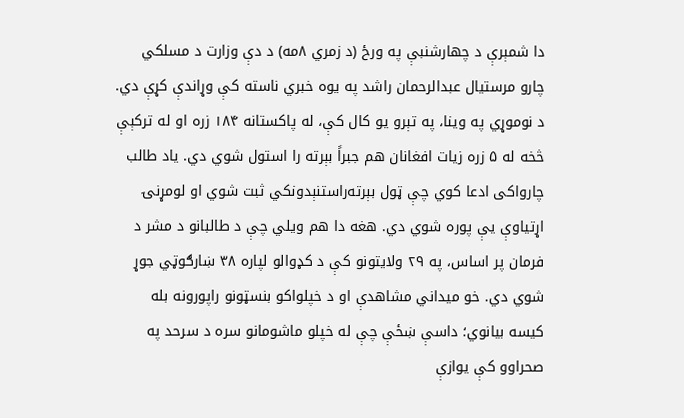دا شمېرې د چهار‌شنبې په ورځ (د زمري ۸مه) د دې وزارت د مسلکي چارو مرستیال عبدالرحمان راشد په یوه خبري ناسته کې وړاندې کړې دي. د نوموړي په وینا، په تېرو یو کال کې، له پاکستانه ۱۸۴ زره او له ترکېې څخه له ۵ زره زیات افغانان هم جبراً بېرته را استول شوي دي. یاد طالب چارواکی ادعا کوي چې ټول بېرته‌راستنېدونکي ثبت شوي او لومړنۍ اړتیاوې یې پوره شوي دي. هغه دا هم ویلي چې د طالبانو د مشر د فرمان پر اساس، په ۲۹ ولایتونو کې د کډوالو لپاره ۳۸ ښارګوټي جوړ شوي دي. خو میداني مشاهدې او د خپلواکو بنسټونو راپورونه بله کیسه بیانوي؛ داسې ښځې چې له خپلو ماشومانو سره د سرحد په صحراوو کې یوازې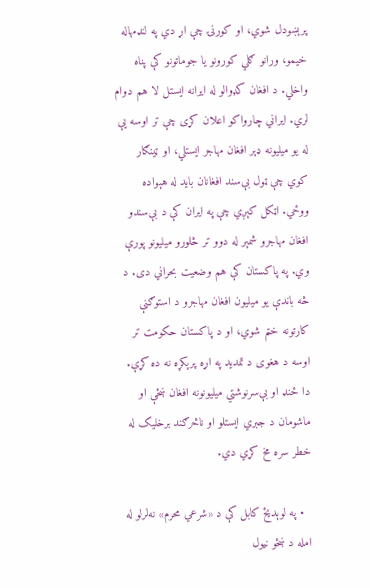پرېښودل شوي، او کورنۍ چې اړ دي په لنډمهاله خیمو، ورانو ګلي کورونو یا جوماتونو کې پناه واخلي. د افغان کډوالو له ایرانه ایستل لا هم دوام لري. ایراني چارواکو اعلان کړی چې تر اوسه یې له یو میلیونه ډېر افغان مهاجر ایستلي، او ټینګار کوي چې ټول بې‌سند افغانان باید له هېواده ووځي. اټکل کېږي چې په ایران کې د بې‌سندو افغان مهاجرو شمېر له دوو تر څلورو میلیونو پورې وي. په پاکستان کې هم وضعیت بحراني دی. د څه باندې یو میلیون افغان مهاجرو د استوګنې کارتونه ختم شوي، او د پاکستان حکومت تر اوسه د هغوی د تمدید په اړه پرېکړه نه ده کړې. دا ځنډ او بې‌سرنوشتي میلیونونه افغان ښځې او ماشومان د جبري ایستلو او ناڅرګند برخلیک له خطر سره مخ کړي دي.

  • په لوېدیځ کابل کې د «شرعي محرم» نه‌لرلو له امله د ښځو نیول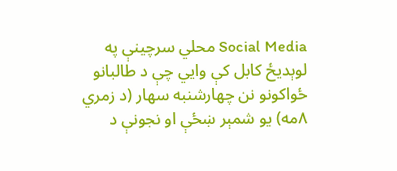Social Media محلي سرچینې په لوېدیځ کابل کې وايي چې د طالبانو ځواکونو نن چهارشنبه سهار (د زمري ۸مه) یو شمېر ښځې او نجونې د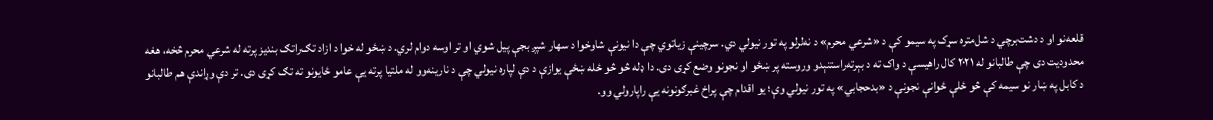قلعه‌نو او د دشت‌برچي د شل‌متره سړک په سیمو کې د «شرعي محرم» د نه‌لرلو په تور نیولي دي. سرچینې زیاتوي چې دا نیونې شاوخوا د سهار شپږ بجې پیل شوي او تر اوسه دوام لري. د ښځو له خوا د ازاد تګ‌راتګ بندیز پرته له شرعي محرم څخه، هغه محدودیت دی چې طالبانو له ۲۰۲۱ کال راهیسې د واک ته د بېرته‌راستنېدو وروسته پر ښځو او نجونو وضع کړی دی. دا ډله څو څو ځله ښځې یوازې د دې لپاره نیولي چې د نارینه‌وو له ملتیا پرته یې عامو ځایونو ته تګ کړی دی. تر دې وړاندې هم طالبانو د کابل په ښار نو سیمه کې څو ځلې ځوانې نجونې د «بدحجابي» په تور نیولي وې؛ یو اقدام چې پراخ غبرګونونه یې راپارولي وو.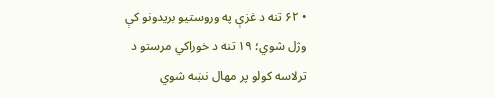• ۶۲ تنه د غزې په وروستیو بریدونو کې وژل شوي؛ ۱۹ تنه د خوراکي مرستو د ترلاسه کولو پر مهال نښه شوي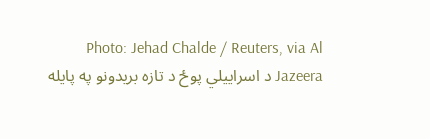Photo: Jehad Chalde / Reuters, via Al Jazeera د اسراییلي پوځ د تازه بریدونو په پایله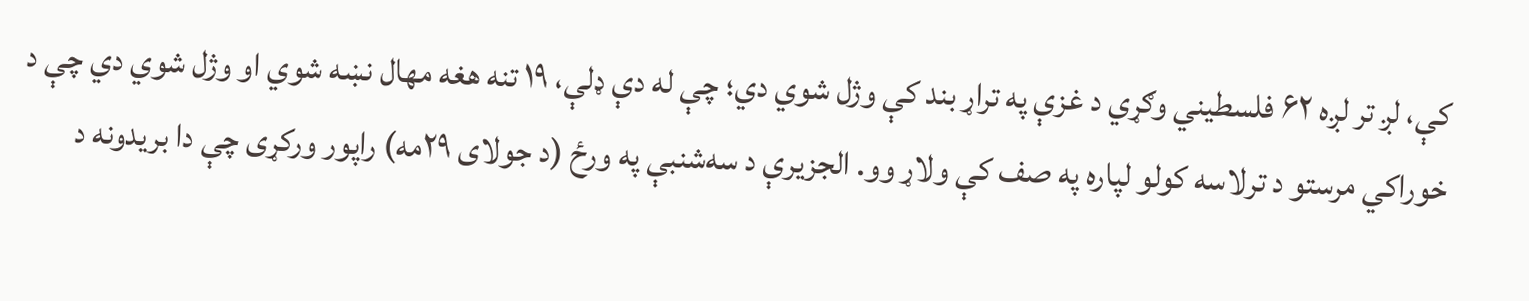کې، لږ تر لږه ۶۲ فلسطیني وګړي د غزې په تراړ بند کې وژل شوي دي؛ چې له دې ډلې، ۱۹ تنه هغه مهال نښه شوي او وژل شوي دي چې د خوراکي مرستو د ترلاسه کولو لپاره په صف کې ولاړ وو. الجزیرې د سه‌شنبې په ورځ (د جولای ۲۹مه) راپور ورکړی چې دا بریدونه د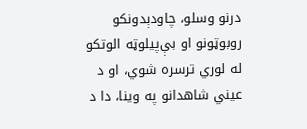درنو وسلو، چاودېدونکو روبوټونو او بې‌پیلوټه الوتکو له لوري ترسره شوي، او د عیني شاهدانو په وینا، دا د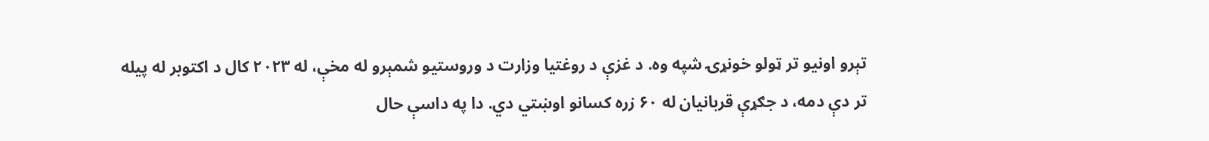تېرو اونیو تر ټولو خونړۍ شپه وه. د غزې د روغتیا وزارت د وروستیو شمېرو له مخې، له ۲۰۲۳ کال د اکتوبر له پیله تر دې دمه، د جګړې قربانیان له ۶۰ زره کسانو اوښتي دي. دا په داسې حال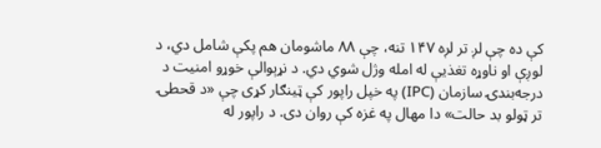کې ده چې لږ تر لږه ۱۴۷ تنه، چې ۸۸ ماشومان هم پکې شامل دي، د لوږې او ناوړه تغذیې له امله وژل شوي دي. د نړېوالې خوړو امنیت د درجه‌بندۍ سازمان (IPC) په خپل راپور کې ټینګار کړی چې «د قحطۍ تر ټولو بد حالت» دا مهال په غزه کې روان دی. د راپور له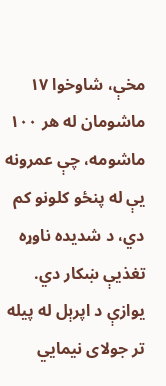مخې، شاوخوا ۱۷ ماشومان له هر ۱۰۰ ماشومه، چې عمرونه یې له پنځو کلونو کم دي، د شدیده ناوړه تغذیې ښکار دي. یوازې د اپرېل له پیله تر جولای نیمایي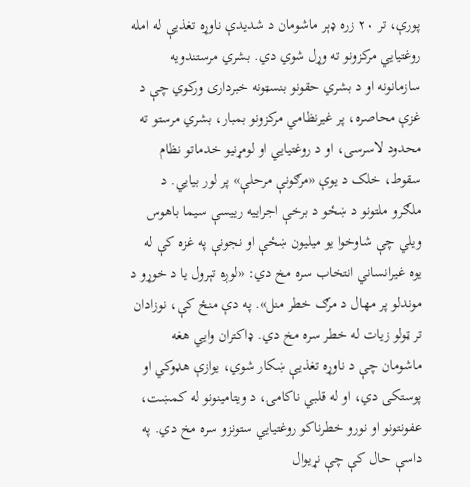پورې، تر ۲۰ زره ډېر ماشومان د شدیدې ناوړه تغذیې له امله روغتیایي مرکزونو ته وړل شوي دي. بشري مرستندویه سازمانونه او د بشري حقونو بنسټونه خبرداری ورکوي چې د غزې محاصره، پر غیرنظامي مرکزونو بمبار، بشري مرستو ته محدود لاسرسی، او د روغتیایي او لومړنیو خدماتو نظام سقوط، خلک د یوې «مرګونې مرحلې» پر لور بیایي. د ملګرو ملتونو د ښځو د برخې اجراییه رییسې سیما باهوس ویلي چې شاوخوا یو میلیون ښځې او نجونې په غزه کې له یوه غیرانساني انتخاب سره مخ دي: «لوږه تېرول یا د خوړو د موندلو پر مهال د مرګ خطر منل». په دې منځ کې، نوزادان تر ټولو زیات له خطر سره مخ دي. ډاکتران وايي هغه ماشومان چې د ناوړه تغذیې ښکار شوي، یوازې هډوکي او پوستکی دي، او له قلبي ناکامۍ، د ویتامینونو له کمښت، عفونتونو او نورو خطرناکو روغتیایي ستونزو سره مخ دي. په داسې حال کې چې نړیوال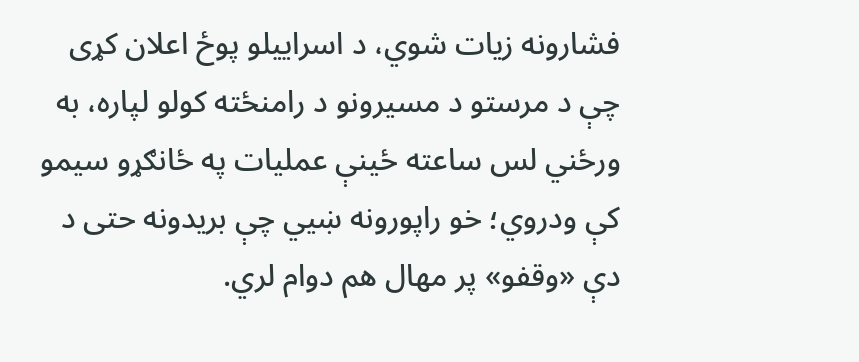فشارونه زیات شوي، د اسراییلو پوځ اعلان کړی چې د مرستو د مسیرونو د رامنځته کولو لپاره، به ورځني لس ساعته ځینې عملیات په ځانګړو سیمو کې ودروي؛ خو راپورونه ښيي چې بریدونه حتی د دې «وقفو» پر مهال هم دوام لري.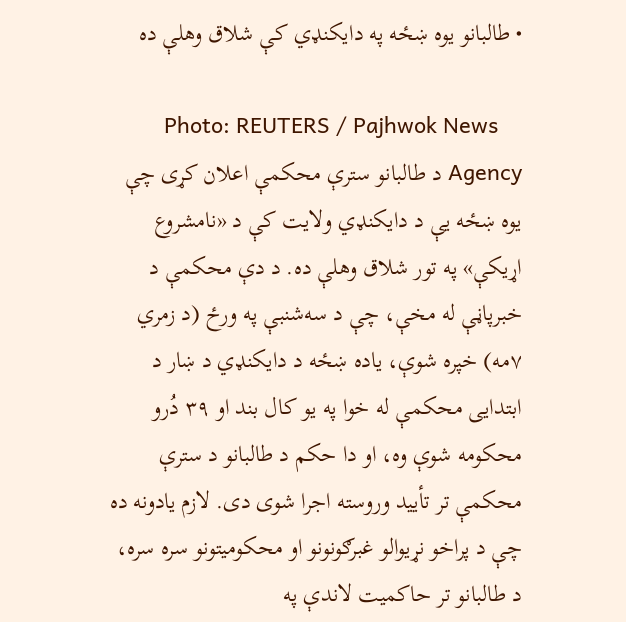• طالبانو یوه ښځه په دایکنډي کې شلاق وهلې ده

    Photo: REUTERS / Pajhwok News Agency د طالبانو سترې محکمې اعلان کړی چې یوه ښځه یې د دایکنډي ولایت کې د «نامشروع اړیکې» په تور شلاق وهلې ده. د دې محکمې د خبرپاڼې له مخې، چې د سه‌شنبې په ورځ (د زمري ۷مه) خپره شوې، یاده ښځه د دایکنډي د ښار د ابتدایی محکمې له خوا په یو کال بند او ۳۹ دُرو محکومه شوې وه، او دا حکم د طالبانو د سترې محکمې تر تأیید وروسته اجرا شوی دی. لازم یادونه ده چې د پراخو نړیوالو غبرګونونو او محکومیتونو سره سره، د طالبانو تر حاکمیت لاندې په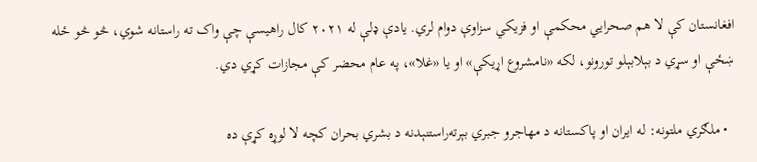افغانستان کې لا هم صحرايي محکمې او فزیکي سزاوې دوام لري. یادې ډلې له ۲۰۲۱ کال راهیسې چې واک ته راستانه شوي، څو څو ځله ښځې او سړي د بېلابېلو تورونو، لکه «نامشروع اړیکې» او یا «غلا»، په عام محضر کې مجازات کړي دي.

  • ملګري ملتونه: له ایران او پاکستانه د مهاجرو جبري بېرته‌راستنېدنه د بشري بحران کچه لا لوړه کړې ده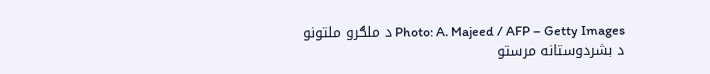Photo: A. Majeed / AFP – Getty Images د ملګرو ملتونو د بشردوستانه مرستو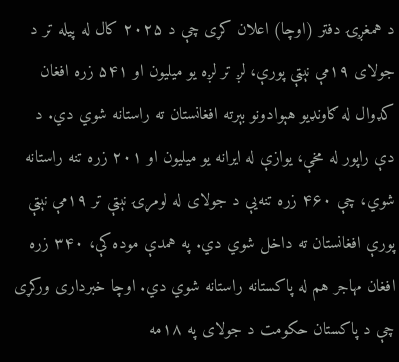د همغږۍ دفتر (اوچا) اعلان کړی چې د ۲۰۲۵ کال له پیله تر د جولای ۱۹مې نېټې پورې، لږ تر لږه یو میلیون او ۵۴۱ زره افغان کډوال له ګاونډیو هېوادونو بېرته افغانستان ته راستانه شوي دي. د دې راپور له مخې، یوازې له ایرانه یو میلیون او ۲۰۱ زره تنه راستانه شوي، چې ۴۶۰ زره تنه‌یې د جولای له لومړۍ نېټې تر ۱۹مې نېټې پورې افغانستان ته داخل شوي دي. په همدې موده کې، ۳۴۰ زره افغان مهاجر هم له پاکستانه راستانه شوي دي. اوچا خبرداری ورکړی چې د پاکستان حکومت د جولای په ۱۸مه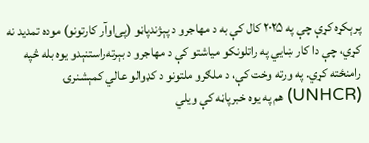پرېکړه کړې چې په ۲۰۲۵ کال کې به د مهاجرو د پېژندپاڼو (پی‌او‌آر کارتونو) موده تمدید نه کړي، چې دا کار ښايي په راتلونکو میاشتو کې د مهاجرو د بېرته‌راستنېدو یوه بله څپه رامنځته کړي. په ورته وخت کې، د ملګرو ملتونو د کډوالو عالي کمېشنرۍ (UNHCR) هم په یوه خبرپاڼه کې ویلي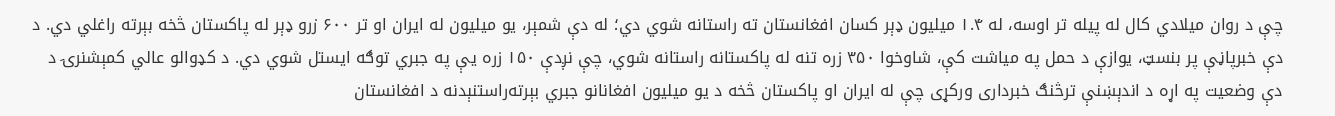چې د روان میلادي کال له پیله تر اوسه، له ۱.۴ میلیون ډېر کسان افغانستان ته راستانه شوي دي؛ له دې شمېر، یو میلیون له ایران او تر ۶۰۰ زرو ډېر له پاکستان څخه بېرته راغلي دي. د دې خبرپاڼې پر بنسټ، یوازې د حمل په میاشت کې، شاوخوا ۳۵۰ زره تنه له پاکستانه راستانه شوي، چې نږدې ۱۵۰ زره یې په جبري توګه ایستل شوي دي. د کډوالو عالي کمېشنرۍ د دې وضعیت په اړه د اندېښنې ترڅنګ خبرداری ورکړی چې له ایران او پاکستان څخه د یو میلیون افغانانو جبري بېرته‌راستنېدنه د افغانستان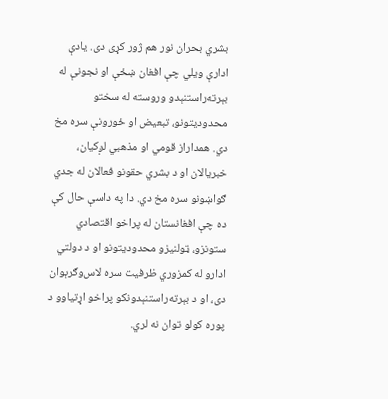بشري بحران نور هم ژور کړی دی. یادې ادارې ویلي چې افغان ښځې او نجونې له بېرته‌راستنېدو وروسته له سختو محدودیتونو، تبعیض او ځورونې سره مخ دي. همداراز قومي او مذهبي لږکیان، خبریالان او د بشري حقونو فعالان له جدي ګواښونو سره مخ دي. دا په داسې حال کې ده چې افغانستان له پراخو اقتصادي ستونزو، ټولنیزو محدودیتونو او د دولتي ادارو له کمزوري ظرفیت سره لاس‌وګرېوان دی، او د بېرته‌راستنېدونکو پراخو اړتیاوو د پوره کولو توان نه لري.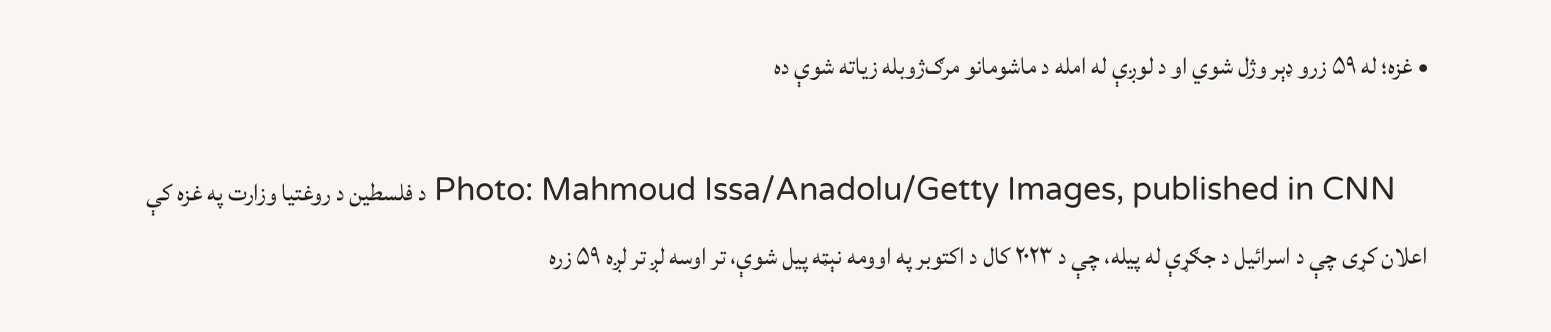• غزه؛ له ۵۹ زرو ډېر وژل شوي او د لوږې له امله د ماشومانو مرګ‌ژوبله زیاته شوې ده

    Photo: Mahmoud Issa/Anadolu/Getty Images, published in CNN د فلسطین د روغتیا وزارت په غزه کې اعلان کړی چې د اسرائیل د جګړې له پیله، چې د ۲۰۲۳ کال د اکتوبر په اوومه نېټه پیل شوې، تر اوسه لږ تر لږه ۵۹ زره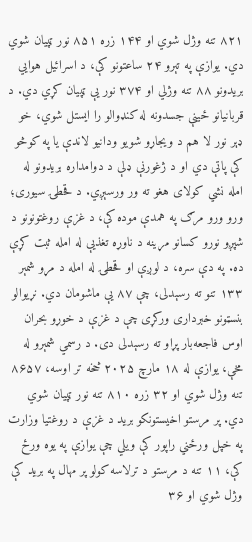۸۲۱ تنه وژل شوي او ۱۴۴ زره ۸۵۱ نور ټپیان شوي دي. یوازې په تېرو ۲۴ ساعتونو کې، د اسرائیل هوایي بریدونو ۸۸ تنه وژلي او ۳۷۴ نور یې ټپیان کړي دي. د قربانیانو ځینې جسدونه له کنډوالو را ایستل شوي، خو ډېر نور لا هم د ویجاړو شویو ودانیو لاندې یا په کوڅو کې پاتې دي او د ژغورنې ډلې د دوامداره بریدونو له امله نشي کولای هغو ته ور ورسېږي. د قحطۍ سیوری؛ ورو ورو مرګ په همدې موده کې، د غزې روغتونونو د شپږو نورو کسانو مړینه د ناوړه تغذیې له امله ثبت کړې ده. په دې سره، د لوږې او قحطۍ له امله د مړو شمېر ۱۳۳ تنو ته رسېدلی، چې ۸۷ یې ماشومان دي. نړیوالو بنسټونو خبرداری ورکړی چې د غزې د خوړو بحران اوس فاجعه‌بار پړاو ته رسېدلی دی. د رسمي شمېرو له مخې، یوازې له ۱۸ مارچ ۲۰۲۵ څخه تر اوسه، ۸۶۵۷ تنه وژل شوي او ۳۲ زره ۸۱۰ تنه نور ټپیان شوي دي. پر مرستو اخیستونکو برید د غزې د روغتیا وزارت په خپل ورځني راپور کې ویلي چې یوازې په یوه ورځ کې، ۱۱ تنه د مرستو د ترلاسه کولو پر مهال په برید کې وژل شوي او ۳۶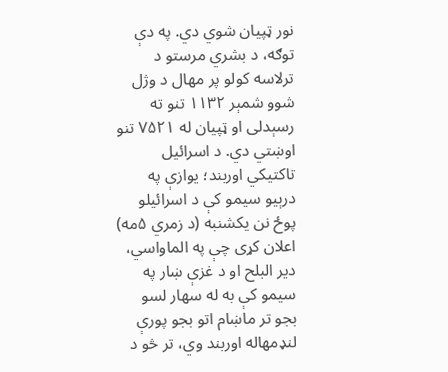نور ټپیان شوي دي. په دې توګه، د بشري مرستو د ترلاسه کولو پر مهال د وژل شوو شمېر ۱۱۳۲ تنو ته رسېدلی او ټپیان له ۷۵۲۱ تنو اوښتي دي. د اسرائیل تاکتیکي اوربند؛ یوازې په درېیو سیمو کې د اسرائیلو پوځ نن یکشنبه (د زمري ۵مه) اعلان کړی چې په الماواسي، دیر البلح او د غزې ښار په سیمو کې به له سهار لسو بجو تر ماښام اتو بجو پورې لنډمهاله اوربند وي، تر څو د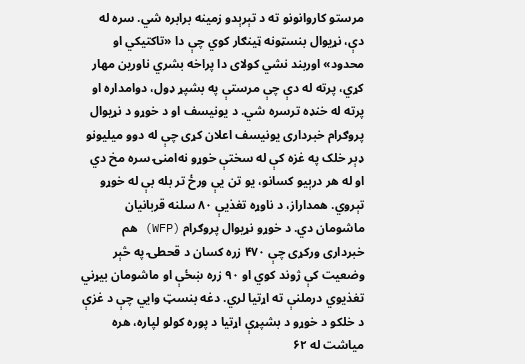مرستو کاروانونو ته د تېرېدو زمینه برابره شي. سره له دې، نړیوال بنسټونه ټینګار کوي چې دا «تاکتیکي او محدود» اوربند نشي کولای دا پراخه بشري ناورین مهار کړي، پرته له دې چې مرستې په بشپړ ډول، دوامداره او پرته له خنډه ترسره شي. د یونیسف او د خوړو د نړیوال پروګرام خبرداری یونیسف اعلان کړی چې له دوو میلیونو ډېر خلک په غزه کې له سختې خوړو نه‌امنۍ سره مخ دي او له هر درېیو کسانو، یو تن یې ورځ تر بله بې له خوړو تېروي. همداراز، د ناوړه تغذیې ۸۰ سلنه قربانیان ماشومان دي. د خوړو نړیوال پروګرام (WFP) هم خبرداری ورکړی چې ۴۷۰ زره کسان د قحطۍ په څېر وضعیت کې ژوند کوي او ۹۰ زره ښځې او ماشومان بیړني تغذیوي درملنې ته اړتیا لري. دغه بنسټ وايي چې د غزې د خلکو د خوړو د بشپړې اړتیا د پوره کولو لپاره، هره میاشت له ۶۲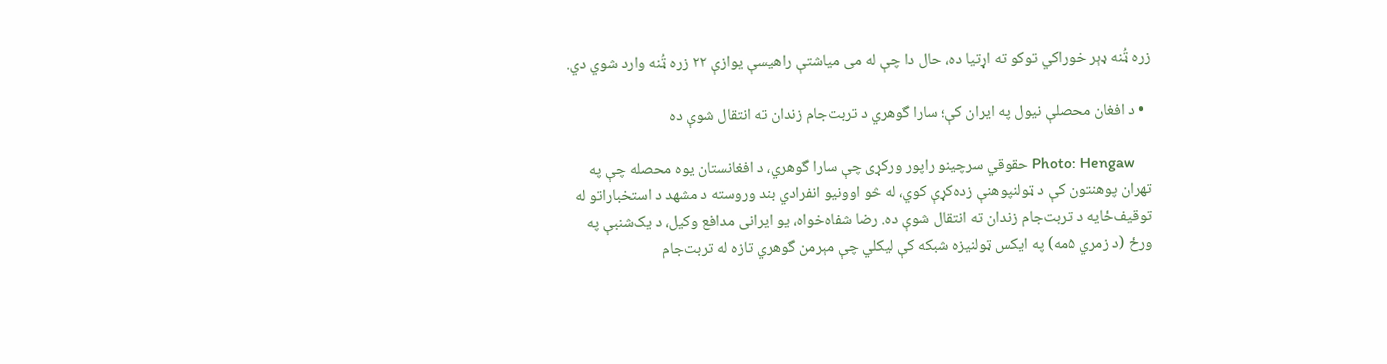زره ټُنه ډېر خوراکي توکو ته اړتیا ده، حال دا چې له می میاشتې راهیسې یوازې ۲۲ زره ټُنه وارد شوي دي.

  • د افغان محصلې نیول په ایران کې؛ سارا گوهري د تربت‌جام زندان ته انتقال شوې ده

    Photo: Hengaw حقوقي سرچینو راپور ورکړی چې سارا گوهري، د افغانستان یوه محصله چې په تهران پوهنتون کې د ټولنپوهنې زده‌کړې کوي، له څو اوونیو انفرادي بند وروسته د مشهد د استخباراتو له توقیف‌ځایه د تربت‌جام زندان ته انتقال شوې ده. رضا شفاه‌خواه، یو ایرانی مدافع وکیل، د یک‌شنبې په ورځ (د زمري ۵مه) په ایکس ټولنیزه شبکه کې لیکلي چې مېرمن گوهري تازه له تربت‌جام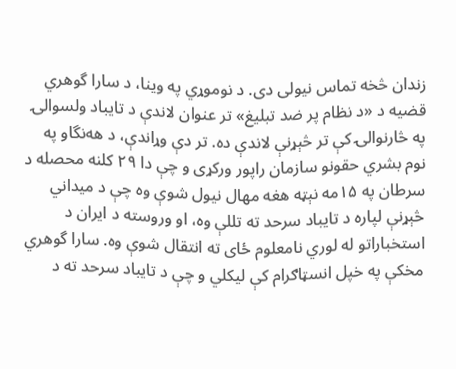زندان څخه تماس نیولی دی. د نوموړي په وینا، د سارا گوهري قضیه د «د نظام پر ضد تبلیغ» تر عنوان لاندې د تایباد ولسوالۍ په څارنوالۍ کې تر څېړنې لاندې ده. تر دې وړاندې، د هه‌نگاو په نوم بشري حقونو سازمان راپور ورکړی و چې دا ۲۹ کلنه محصله د سرطان په ۱۵مه نېټه هغه مهال نیول شوې وه چې د میداني څېړنې لپاره د تایباد سرحد ته تللې وه، او وروسته د ایران د استخباراتو له لوري نامعلوم ځای ته انتقال شوې وه. سارا گوهري مخکې په خپل انسټاګرام کې لیکلي و چې د تایباد سرحد ته د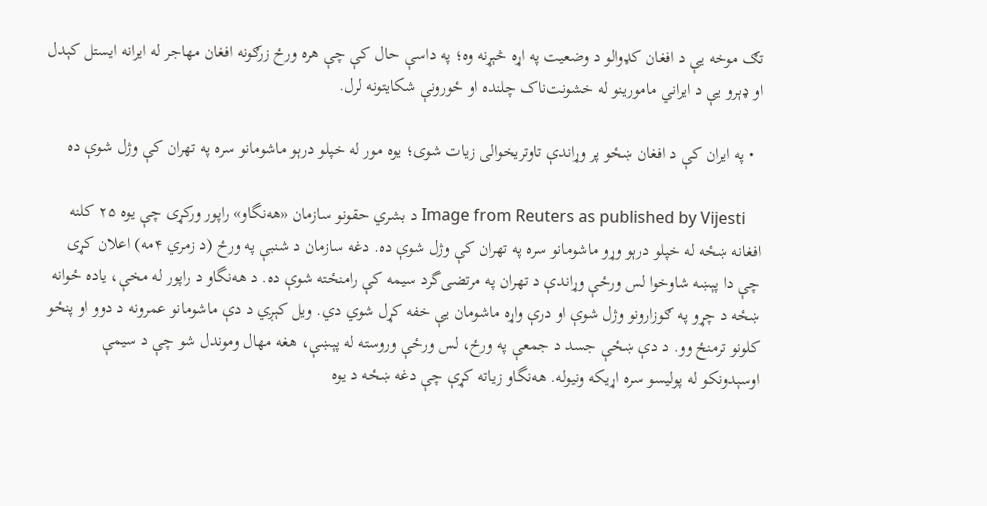تګ موخه یې د افغان کډوالو د وضعیت په اړه څېړنه وه؛ په داسې حال کې چې هره ورځ زرګونه افغان مهاجر له ایرانه ایستل کېدل او ډېرو یې د ایراني مامورینو له خشونت‌ناک چلنده او ځورونې شکایتونه لرل.

  • په ایران کې د افغان ښځو پر وړاندې تاوتریخوالی زیات شوی؛ یوه مور له خپلو درېو ماشومانو سره په تهران کې وژل شوې ده

    Image from Reuters as published by Vijesti د بشري حقونو سازمان «هه‌نگاو» راپور ورکړی چې یوه ۲۵ کلنه افغانه ښځه له خپلو درېو وړو ماشومانو سره په تهران کې وژل شوې ده. دغه سازمان د شنبې په ورځ (د زمري ۴مه) اعلان کړی چې دا پېښه شاوخوا لس ورځې وړاندې د تهران په مرتضی‌گرد سیمه کې رامنځته شوې ده. د هه‌نگاو د راپور له مخې، یاده ځوانه ښځه د چړو په ګوزارونو وژل شوې او درې واړه ماشومان یې خفه کړل شوي دي. ویل کېږي د دې ماشومانو عمرونه د دوو او پنځو کلونو ترمنځ وو. د دې ښځې جسد د جمعې په ورځ، لس ورځې وروسته له پېښې، هغه مهال وموندل شو چې د سیمې اوسېدونکو له پولیسو سره اړیکه ونیوله. هه‌نگاو زیاته کړې چې دغه ښځه د یوه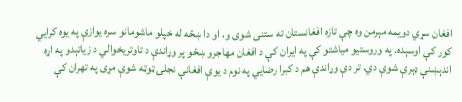افغان سړي دویمه مېرمن وه چې تازه افغانستان ته ستنی شوی و، او دا ښځه له خپلو ماشومانو سره یوازې په یوه کرايي کور کې اوسېده. په وروستیو میاشتو کې په ایران کې د افغان مهاجرو ښځو پر وړاندې د تاوتریخوالي د زیاتېدو په اړه اندېښنې ډېرې شوې دي. تر دې وړاندې هم د کبرا رضایي په نوم د یوې افغانې نجلۍ ټوټه شوې مړی په تهران کې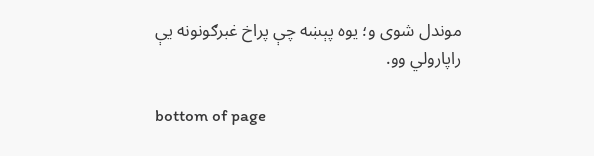موندل شوی و؛ یوه پېښه چې پراخ غبرګونونه یې راپارولي وو.

bottom of page